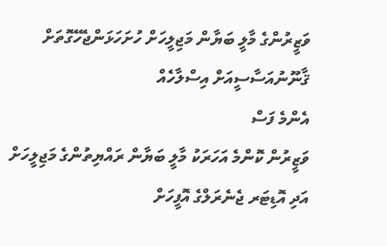ވަޒީރުންގެ މާލީ ބަޔާން މަޖިލީހަށް ހުށަހަޅަންޖެހޭގޮތަށް ޤާނޫނުއަސާސީއަށް އިސްލާހެއް
އެންމެ ފަސް
ވަޒީރުން ކޮންމެ އަހަރަކު މާލީ ބަޔާން ރައްޔިތުންގެ މަޖިލީހަށް އަދި އޮޑިޓަރ ޖެނެރަލްގެ އޮފީހަށް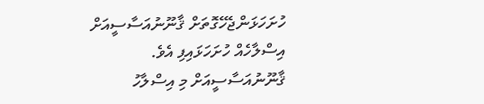ހުށަހަޅަންޖެހޭގޮތަށް ޤާނޫނުއަސާސީއަށް އިސްލާހެއް ހުށަހަޅައިފި އެވެ.
ޤާނޫނުއަސާސީއަށް މި އިސްލާހު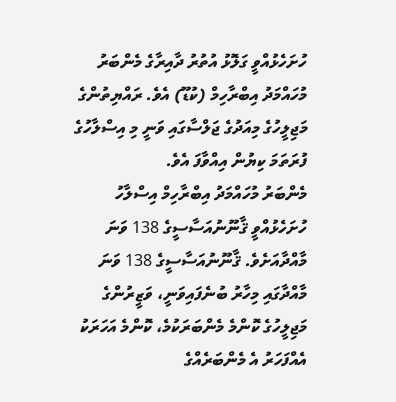ހުށަހެޅުއްވީ ގަލޮޅު އުތުރު ދާއިރާގެ މެންބަރު މުހައްމަދު އިބްރާހިމް (ކުޑޫ) އެވެ. ރައްޔިތުންގެ މަޖިލީހުގެ މިއަދުގެ ޖަލްސާގައި ވަނީ މި އިސްލާހުގެ ފުރަތަމަ ކިޔުން އިއްވާފަ އެވެ.
މެންބަރު މުހައްމަދު އިބްރާހިމް އިސްލާހު ހުށަހެޅުއްވީ ޤާނޫނުއަސާސީގެ 138 ވަނަ މާއްދާއަށެވެ. ޤާނޫނުއަސާސީގެ 138 ވަނަ މާއްދާގައި މިހާރު ބުނެފައިވަނީ، ވަޒީރުންގެ މަޖިލީހުގެ ކޮންމެ މެންބަރަކުމެ، ކޮންމެ އަހަރަކު އެއްފަހަރު އެ މެންބަރެއްގެ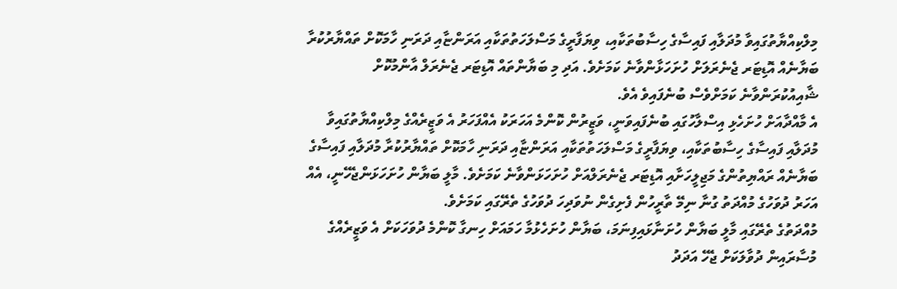މިލްކިއްޔާތުގައިވާ މުދަލާއި ފައިސާގެ ހިސާބުތަކާއި، ވިޔަފާރީގެ މަސްލަހަތުތަކާއި އަރަންޏާއި ދަރަނި ހާމަކޮށް ތައްޔާރުކުރާ ބަޔާނެއް އޮޑިޓަރ ޖެނެރަލަށް ހުށަހަޅާންވާނެ ކަމަށެވެ. އަދި މި ބަޔާންތައް އޮޑިޓަރ ޖެނެރަލް އާންމުކޮށް ޝާއިއުކުރަންވާނެ ކަމަށްވެސް ބުނެފައިވެ އެވެ.
އެ މާއްދާއަށް ހުށަހެޅި އިސްލާހުގައި ބުނެފައިވަނީ، ވަޒީރުން ކޮންމެ އަހަރަކު އެއްފަހަރު އެ ވަޒީރެއްގެ މިލްކިއްޔާތުގައިވާ މުދަލާއި ފައިސާގެ ހިސާބުތަކާއި، ވިޔަފާރީގެ މަސްލަހަތުތަކާއި އަރަންޏާއި ދަރަނި ހާމަކޮށް ތައްޔާރުކުރާ މުދަލާއި ފައިސާގެ ބަޔާނެއް ރައްޔިތުންގެ މަޖިލީހަށާއި އޮޑިޓަރ ޖެނެރަލްއަށް ހުށަހަޅަންވާނެ ކަމަށެވެ. މާލީ ބަޔާން ހުށަހަޅަންޖެހޭނީ، އެއް އަހަރު ދުވަހުގެ މުއްދަތު ގުނާ ނިމޭ ތާރީހުން ފެށިގެން ނުވަދިހަ ދުވަހުގެ ތެރޭގައި ކަމަށެވެ.
މުއްދަތުގެ ތެރޭގައި މާލީ ބަޔާން ހުށަނާޅައިފިނަމަ، ބަޔާން ހުށަހެޅުމާ ހަމައަށް ހިނގާ ކޮންމެ ދުވަހަކަށް އެ ވަޒީރެއްގެ މުސާރައިން ދުވާލަކަށް ޖެހޭ އަދަދު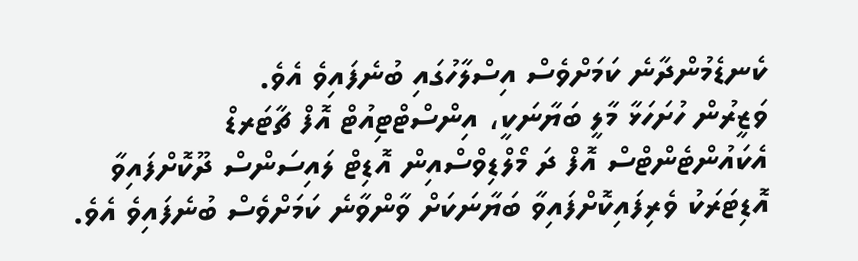ކެނޑެމުންދާނެ ކަމަށްވެސް އިސްލާހުގައި ބުނެފައިވެ އެވެ.
ވަޒީރުން ހުށަހަޅާ މާލީ ބަޔާނަކީ، އިންސްޓްޓިއުޓް އޮފް ޗާޓަރޑް އެކައުންޓެންޓްސް އޮފް ދަ މޯލްޑިވްސްއިން އޮޑިޓް ލައިސަންސް ދޫކޮށްފައިވާ އޮޑިޓަރަކު ވެރިފައިކޮށްފައިވާ ބަޔާނަކަށް ވާންވާނެ ކަމަށްވެސް ބުނެފައިވެ އެވެ.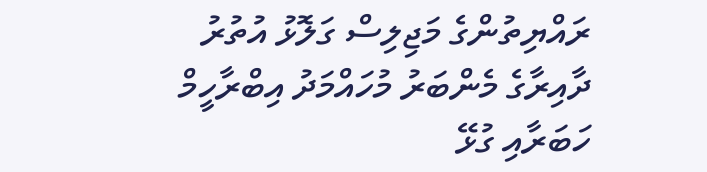ރައްޔިތުންގެ މަޖިލިސް ގަލޮޅު އުތުރު ދާއިރާގެ މެންބަރު މުހައްމަދު އިބްރާހީމް
ހަބަރާއި ގުޅޭ